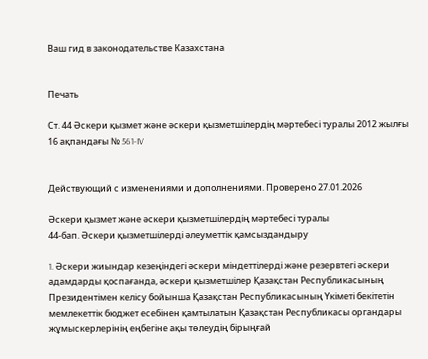Ваш гид в законодательстве Казахстана


Печать

Ст. 44 Әскери қызмет және әскери қызметшiлердiң мәртебесi туралы 2012 жылғы 16 ақпандағы № 561-IV


Действующий с изменениями и дополнениями. Проверено 27.01.2026

Әскери қызмет және әскери қызметшiлердiң мәртебесi туралы
44-бап. Әскери қызметшілерді әлеуметтік қамсыздандыру

1. Əскери жиындар кезеңіндегі əскери міндеттілерді және резервтегі әскери адамдарды қоспағанда, əскери қызметшілер Қазақстан Республикасының Президентімен келісу бойынша Қазақстан Республикасының Үкіметі бекітетін мемлекеттік бюджет есебінен қамтылатын Қазақстан Республикасы органдары жұмыскерлерінің еңбегіне ақы төлеудің бірыңғай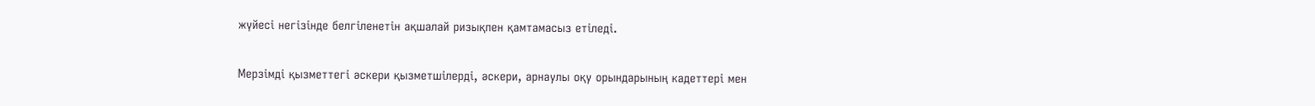жүйесі негізінде белгіленетін ақшалай ризықпен қамтамасыз етіледі.

Мерзімді қызметтегі əскери қызметшілерді, әскери, арнаулы оқу орындарының кадеттері мен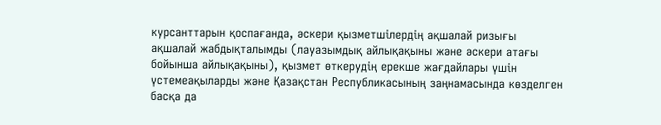курсанттарын қоспағанда, əскери қызметшілердің ақшалай ризығы ақшалай жабдықталымды (лауазымдық айлықақыны жəне əскери атағы бойынша айлықақыны), қызмет өткерудің ерекше жағдайлары үшін үстемеақыларды жəне Қазақстан Республикасының заңнамасында көзделген басқа да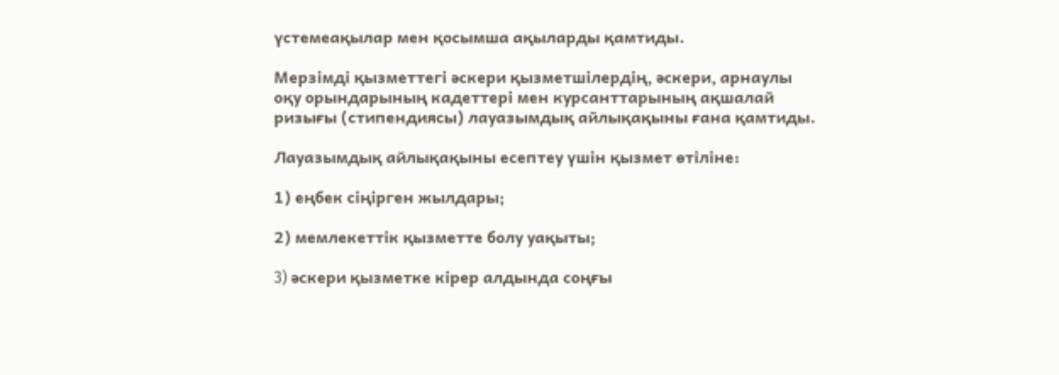үстемеақылар мен қосымша ақыларды қамтиды.

Мерзімді қызметтегі əскери қызметшілердің, әскери, арнаулы оқу орындарының кадеттері мен курсанттарының ақшалай ризығы (стипендиясы) лауазымдық айлықақыны ғана қамтиды.

Лауазымдық айлықақыны есептеу үшін қызмет өтіліне:

1) еңбек сіңірген жылдары;

2) мемлекеттік қызметте болу уақыты;

3) əскери қызметке кірер алдында соңғы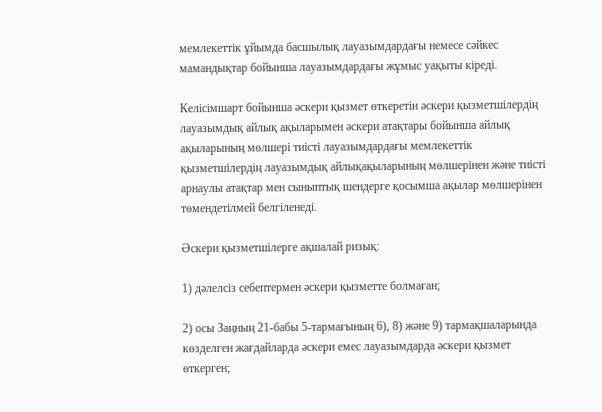мемлекеттік ұйымда басшылық лауазымдардағы немесе сəйкес мамандықтар бойынша лауазымдардағы жұмыс уақыты кіреді.

Келісімшарт бойынша әскери қызмет өткеретін əскери қызметшілердің лауазымдық айлық ақыларымен əскери атақтары бойынша айлық ақыларының мөлшері тиісті лауазымдардағы мемлекеттік қызметшілердің лауазымдық айлықақыларының мөлшерінен жəне тиісті арнаулы атақтар мен сыныптық шендерге қосымша ақылар мөлшерінен төмендетілмей белгіленеді.

Əскери қызметшілерге ақшалай ризық:

1) дəлелсіз себептермен əскери қызметте болмаған;

2) осы Заңның 21-бабы 5-тармағының 6), 8) жəне 9) тармақшаларында көзделген жағдайларда əскери емес лауазымдарда əскери қызмет өткерген;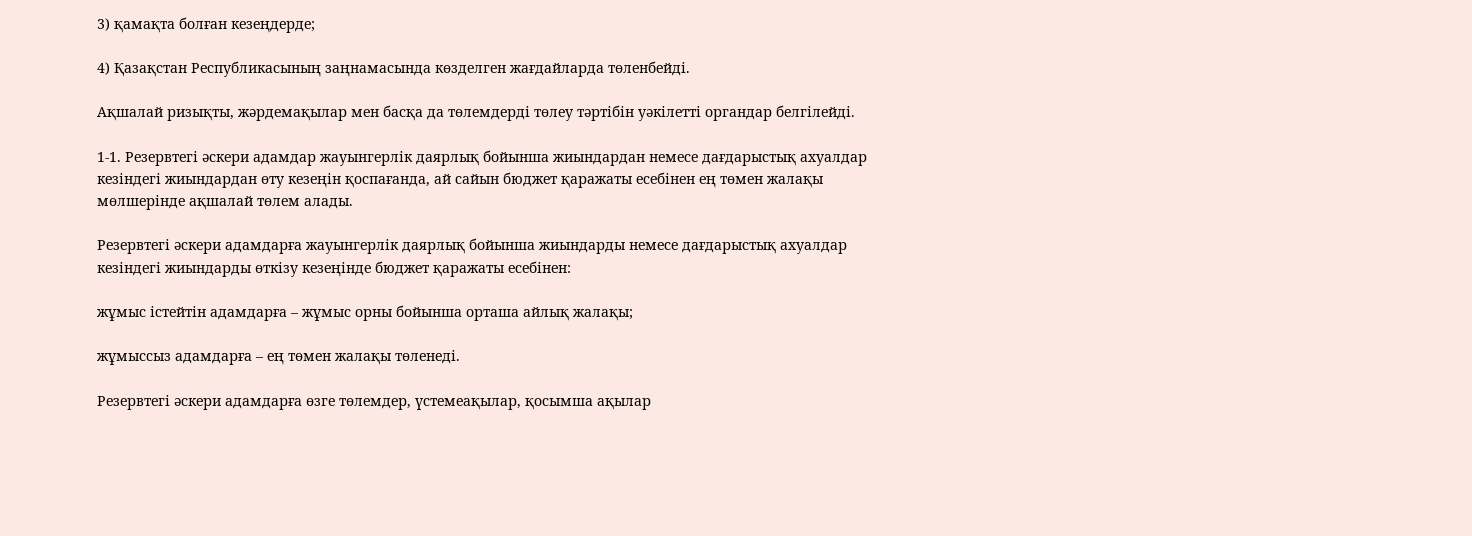3) қамақта болған кезеңдерде;

4) Қазақстан Республикасының заңнамасында көзделген жағдайларда төленбейді.

Ақшалай ризықты, жəрдемақылар мен басқа да төлемдерді төлеу тəртібін уəкілетті органдар белгілейді.

1-1. Резервтегі әскери адамдар жауынгерлік даярлық бойынша жиындардан немесе дағдарыстық ахуалдар кезіндегі жиындардан өту кезеңін қоспағанда, ай сайын бюджет қаражаты есебінен ең төмен жалақы мөлшерінде ақшалай төлем алады.

Резервтегі әскери адамдарға жауынгерлік даярлық бойынша жиындарды немесе дағдарыстық ахуалдар кезіндегі жиындарды өткізу кезеңінде бюджет қаражаты есебінен:

жұмыс істейтін адамдарға – жұмыс орны бойынша орташа айлық жалақы;

жұмыссыз адамдарға – ең төмен жалақы төленеді.

Резервтегі әскери адамдарға өзге төлемдер, үстемеақылар, қосымша ақылар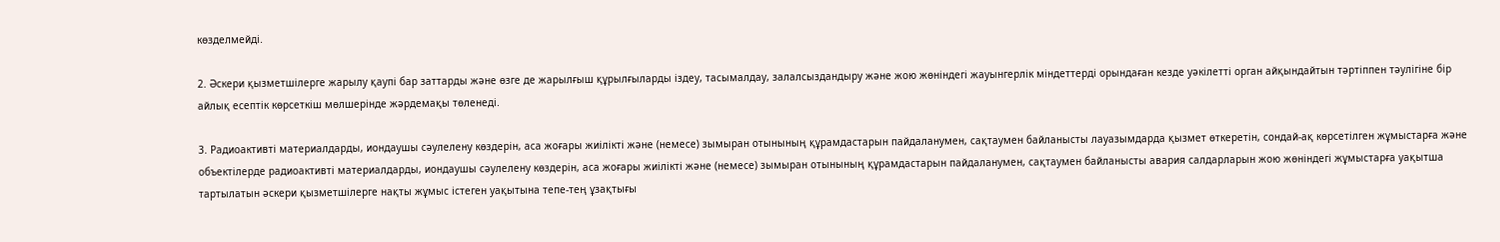көзделмейді.

2. Әскери қызметшілерге жарылу қаупі бар заттарды және өзге де жарылғыш құрылғыларды іздеу, тасымалдау, залалсыздандыру және жою жөніндегі жауынгерлік міндеттерді орындаған кезде уәкілетті орган айқындайтын тәртіппен тәулігіне бір айлық есептік көрсеткіш мөлшерінде жәрдемақы төленеді.

3. Радиоактивті материалдарды, иондаушы сәулелену көздерін, аса жоғары жиілікті және (немесе) зымыран отынының құрамдастарын пайдаланумен, сақтаумен байланысты лауазымдарда қызмет өткеретін, сондай-ақ көрсетілген жұмыстарға және объектілерде радиоактивті материалдарды, иондаушы сәулелену көздерін, аса жоғары жиілікті және (немесе) зымыран отынының құрамдастарын пайдаланумен, сақтаумен байланысты авария салдарларын жою жөніндегі жұмыстарға уақытша тартылатын әскери қызметшілерге нақты жұмыс істеген уақытына тепе-тең ұзақтығы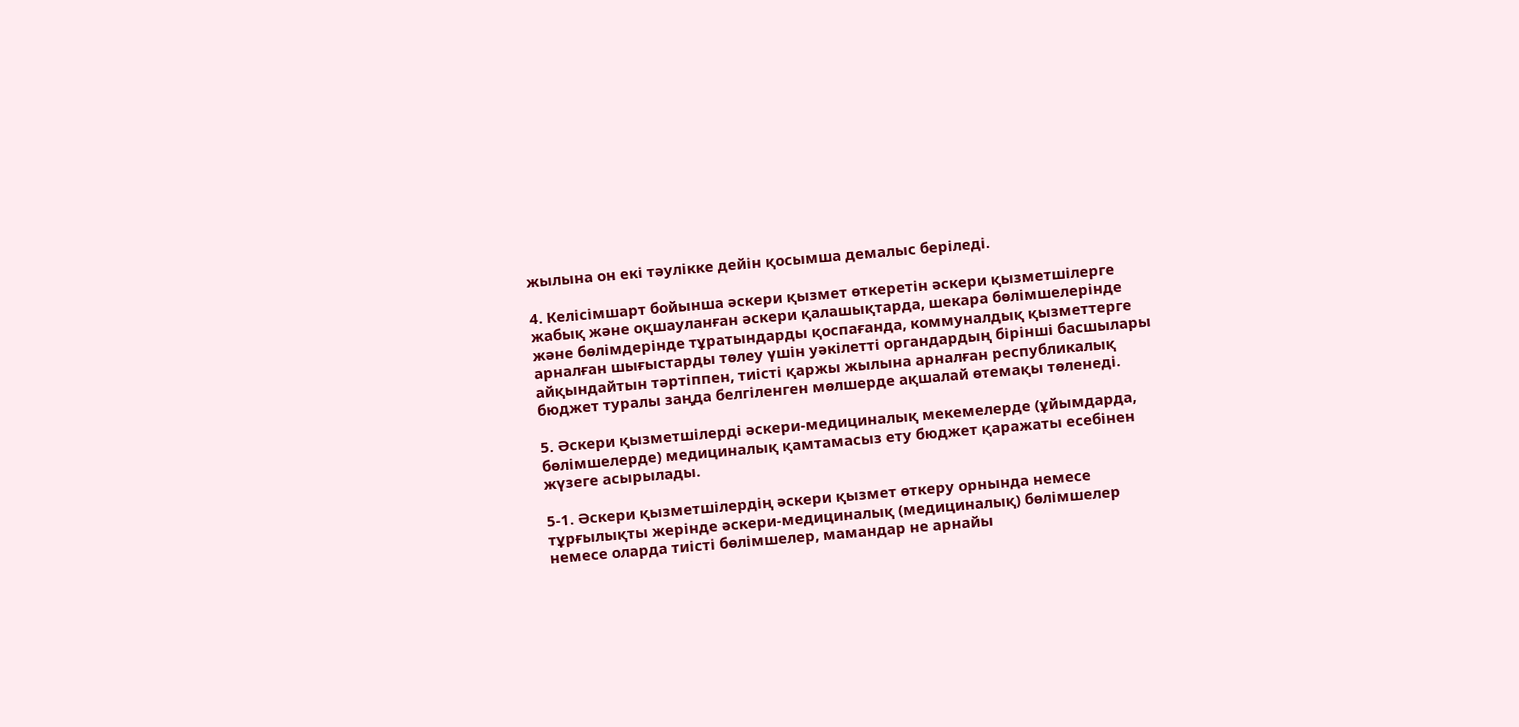жылына он екі тәулікке дейін қосымша демалыс беріледі.

4. Келісімшарт бойынша әскери қызмет өткеретін әскери қызметшілерге жабық және оқшауланған әскери қалашықтарда, шекара бөлімшелерінде және бөлімдерінде тұратындарды қоспағанда, коммуналдық қызметтерге арналған шығыстарды төлеу үшін уәкілетті органдардың бірінші басшылары айқындайтын тәртіппен, тиісті қаржы жылына арналған республикалық бюджет туралы заңда белгіленген мөлшерде ақшалай өтемақы төленеді.

5. Әскери қызметшілерді әскери-медициналық мекемелерде (ұйымдарда, бөлімшелерде) медициналық қамтамасыз ету бюджет қаражаты есебінен жүзеге асырылады.

5-1. Әскери қызметшілердің әскери қызмет өткеру орнында немесе тұрғылықты жерінде әскери-медициналық (медициналық) бөлімшелер немесе оларда тиісті бөлімшелер, мамандар не арнайы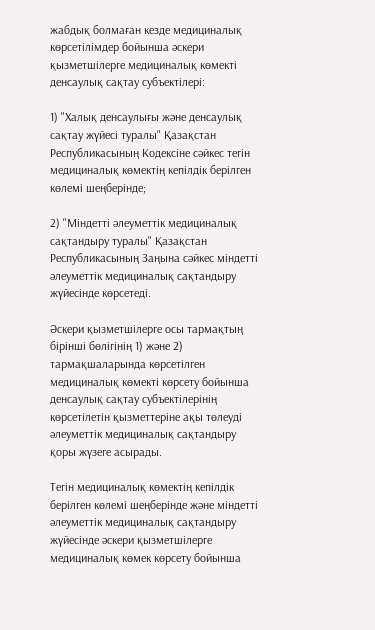жабдық болмаған кезде медициналық көрсетілімдер бойынша әскери қызметшілерге медициналық көмекті денсаулық сақтау субъектілері:

1) "Халық денсаулығы және денсаулық сақтау жүйесі туралы" Қазақстан Республикасының Кодексіне сәйкес тегін медициналық көмектің кепілдік берілген көлемі шеңберінде;

2) "Міндетті әлеуметтік медициналық сақтандыру туралы" Қазақстан Республикасының Заңына сәйкес міндетті әлеуметтік медициналық сақтандыру жүйесінде көрсетеді.

Әскери қызметшілерге осы тармақтың бірінші бөлігінің 1) және 2) тармақшаларында көрсетілген медициналық көмекті көрсету бойынша денсаулық сақтау субъектілерінің көрсетілетін қызметтеріне ақы төлеуді әлеуметтік медициналық сақтандыру қоры жүзеге асырады.

Тегін медициналық көмектің кепілдік берілген көлемі шеңберінде және міндетті әлеуметтік медициналық сақтандыру жүйесінде әскери қызметшілерге медициналық көмек көрсету бойынша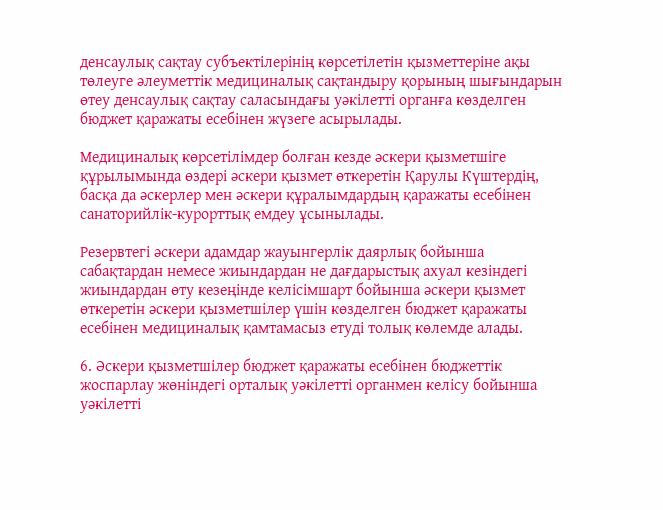денсаулық сақтау субъектілерінің көрсетілетін қызметтеріне ақы төлеуге әлеуметтік медициналық сақтандыру қорының шығындарын өтеу денсаулық сақтау саласындағы уәкілетті органға көзделген бюджет қаражаты есебінен жүзеге асырылады.

Медициналық көрсетілімдер болған кезде әскери қызметшіге құрылымында өздері әскери қызмет өткеретін Қарулы Күштердің, басқа да әскерлер мен әскери құралымдардың қаражаты есебінен санаторийлік-курорттық емдеу ұсынылады.

Резервтегі әскери адамдар жауынгерлік даярлық бойынша сабақтардан немесе жиындардан не дағдарыстық ахуал кезіндегі жиындардан өту кезеңінде келісімшарт бойынша әскери қызмет өткеретін әскери қызметшілер үшін көзделген бюджет қаражаты есебінен медициналық қамтамасыз етуді толық көлемде алады.

6. Әскери қызметшілер бюджет қаражаты есебінен бюджеттік жоспарлау жөніндегі орталық уәкілетті органмен келісу бойынша уәкілетті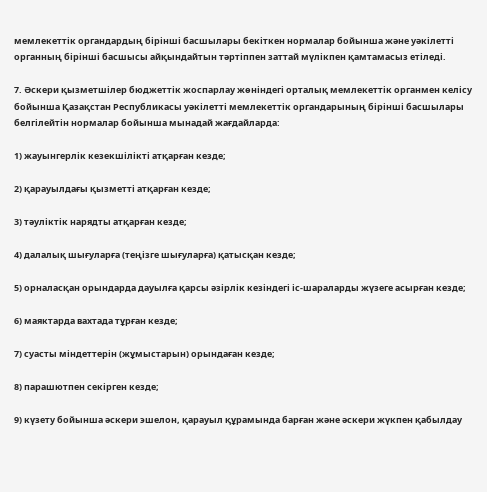мемлекеттік органдардың бірінші басшылары бекіткен нормалар бойынша және уәкілетті органның бірінші басшысы айқындайтын тәртіппен заттай мүлікпен қамтамасыз етіледі.

7. Әскери қызметшілер бюджеттік жоспарлау жөніндегі орталық мемлекеттік органмен келісу бойынша Қазақстан Республикасы уәкілетті мемлекеттік органдарының бірінші басшылары белгілейтін нормалар бойынша мынадай жағдайларда:

1) жауынгерлік кезекшілікті атқарған кезде;

2) қарауылдағы қызметті атқарған кезде;

3) тәуліктік нарядты атқарған кезде;

4) далалық шығуларға (теңізге шығуларға) қатысқан кезде;

5) орналасқан орындарда дауылға қарсы әзірлік кезіндегі іс-шараларды жүзеге асырған кезде;

6) маяктарда вахтада тұрған кезде;

7) суасты міндеттерін (жұмыстарын) орындаған кезде;

8) парашютпен секірген кезде;

9) күзету бойынша əскери эшелон, қарауыл құрамында барған жəне əскери жүкпен қабылдау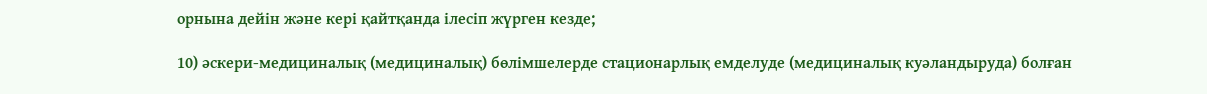орнына дейін жəне кері қайтқанда ілесіп жүрген кезде;

10) әскери-медициналық (медициналық) бөлімшелерде стационарлық емделуде (медициналық куәландыруда) болған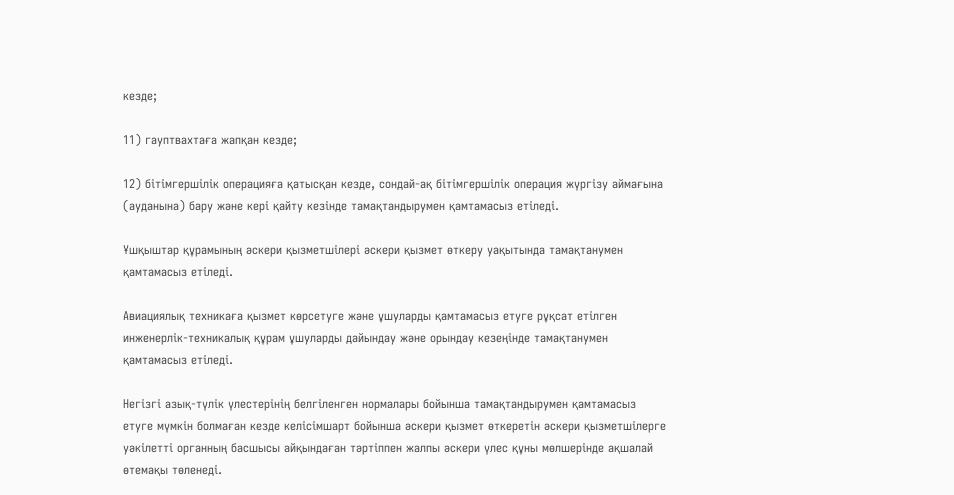кезде;

11) гауптвахтаға жапқан кезде;

12) бітімгершілік операцияға қатысқан кезде, сондай-ақ бітімгершілік операция жүргізу аймағына (ауданына) бару және кері қайту кезінде тамақтандырумен қамтамасыз етіледі.

Ұшқыштар құрамының әскери қызметшілері әскери қызмет өткеру уақытында тамақтанумен қамтамасыз етіледі.

Авиациялық техникаға қызмет көрсетуге және ұшуларды қамтамасыз етуге рұқсат етілген инженерлік-техникалық құрам ұшуларды дайындау және орындау кезеңінде тамақтанумен қамтамасыз етіледі.

Негізгі азық-түлік үлестерінің белгіленген нормалары бойынша тамақтандырумен қамтамасыз етуге мүмкін болмаған кезде келісімшарт бойынша әскери қызмет өткеретін əскери қызметшілерге уəкілетті органның басшысы айқындаған тəртіппен жалпы əскери үлес құны мөлшерінде ақшалай өтемақы төленеді.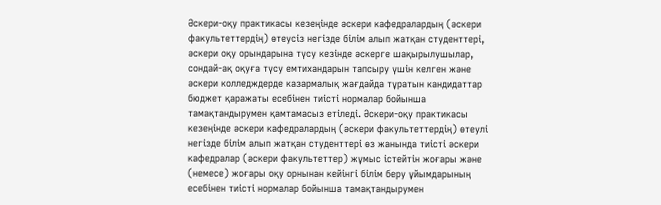Әскери-оқу практикасы кезеңінде әскери кафедралардың (әскери факультеттердің) өтеусіз негізде білім алып жатқан студенттері, әскери оқу орындарына түсу кезінде әскерге шақырылушылар, сондай-ақ оқуға түсу емтихандарын тапсыру үшін келген және әскери колледждерде казармалық жағдайда тұратын кандидаттар бюджет қаражаты есебінен тиісті нормалар бойынша тамақтандырумен қамтамасыз етіледі. Әскери-оқу практикасы кезеңінде әскери кафедралардың (әскери факультеттердің) өтеулі негізде білім алып жатқан студенттері өз жанында тиісті әскери кафедралар (әскери факультеттер) жұмыс істейтін жоғары және (немесе) жоғары оқу орнынан кейінгі білім беру ұйымдарының есебінен тиісті нормалар бойынша тамақтандырумен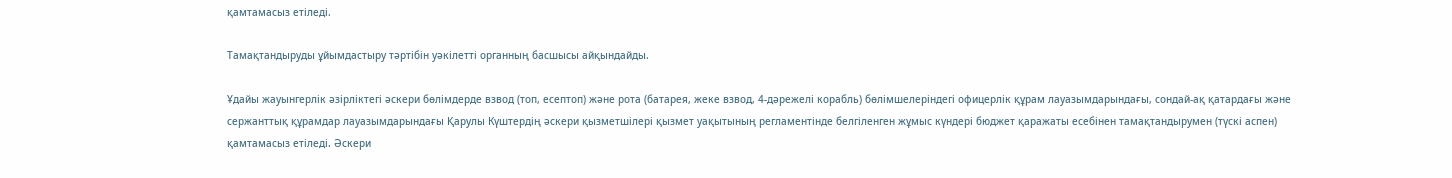қамтамасыз етіледі.

Тамақтандыруды ұйымдастыру тəртібін уəкілетті органның басшысы айқындайды.

Ұдайы жауынгерлік əзірліктегі əскери бөлімдерде взвод (топ, есептоп) жəне рота (батарея, жеке взвод, 4-дəрежелі корабль) бөлімшелеріндегі офицерлік құрам лауазымдарындағы, сондай-ақ қатардағы жəне сержанттық құрамдар лауазымдарындағы Қарулы Күштердің əскери қызметшілері қызмет уақытының регламентінде белгіленген жұмыс күндері бюджет қаражаты есебінен тамақтандырумен (түскі аспен) қамтамасыз етіледі. Әскери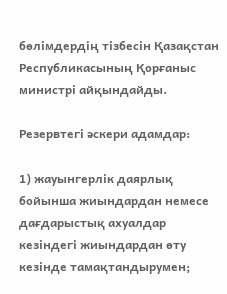бөлімдердің тізбесін Қазақстан Республикасының Қорғаныс министрі айқындайды.

Резервтегі әскери адамдар:

1) жауынгерлік даярлық бойынша жиындардан немесе дағдарыстық ахуалдар кезіндегі жиындардан өту кезінде тамақтандырумен;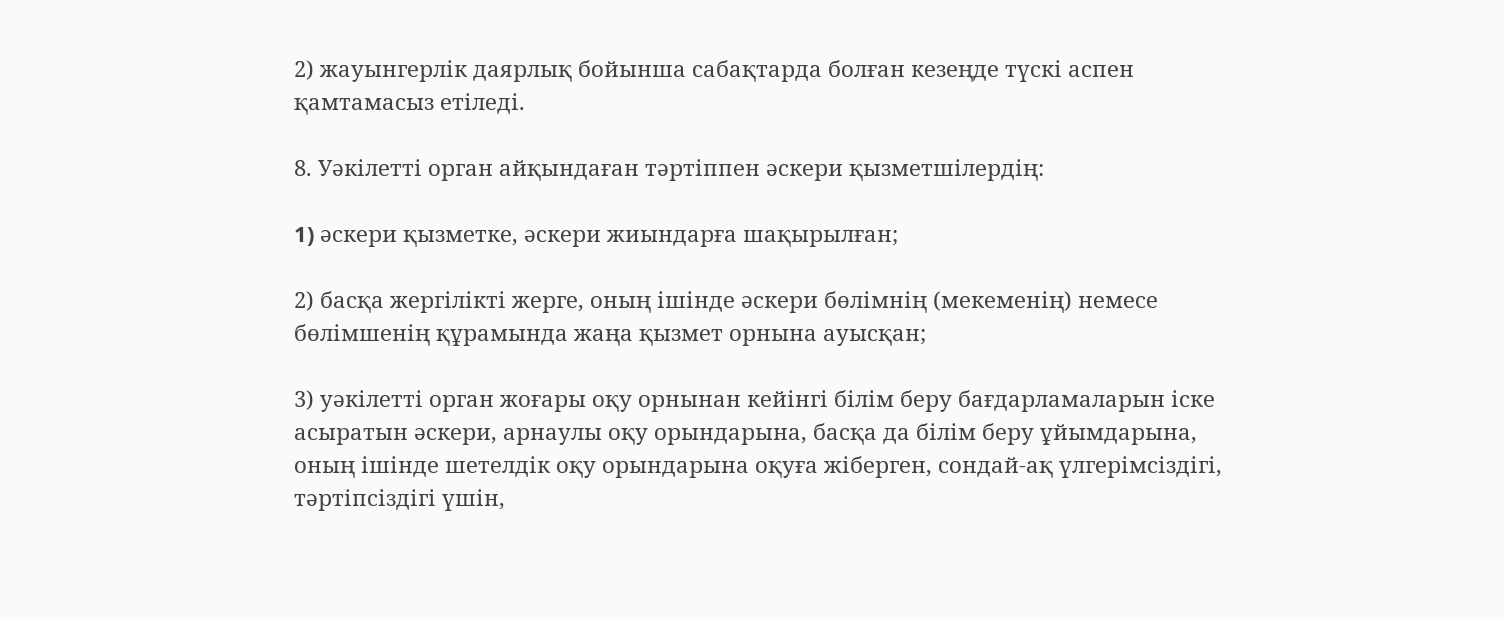2) жауынгерлік даярлық бойынша сабақтарда болған кезеңде түскі аспен қамтамасыз етіледі.

8. Уəкілетті орган айқындаған тəртіппен əскери қызметшілердің:

1) əскери қызметке, əскери жиындарға шақырылған;

2) басқа жергілікті жерге, оның ішінде əскери бөлімнің (мекеменің) немесе бөлімшенің құрамында жаңа қызмет орнына ауысқан;

3) уəкілетті орган жоғары оқу орнынан кейінгі білім беру бағдарламаларын іске асыратын əскери, арнаулы оқу орындарына, басқа да білім беру ұйымдарына, оның ішінде шетелдік оқу орындарына оқуға жіберген, сондай-ақ үлгерімсіздігі, тəртіпсіздігі үшін,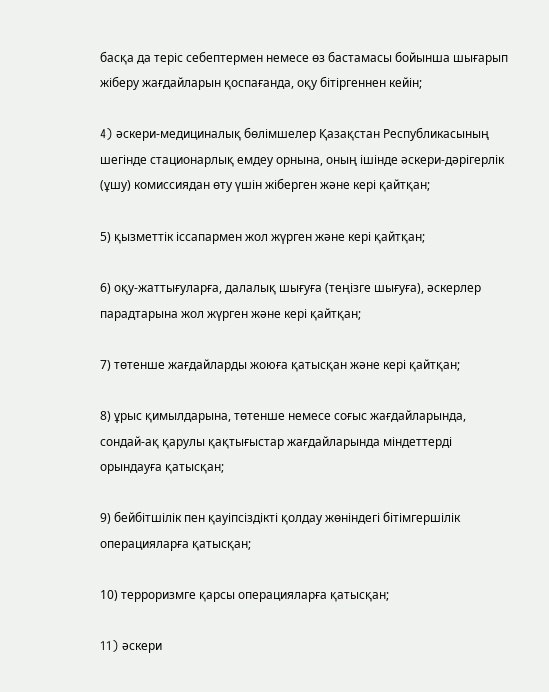басқа да теріс себептермен немесе өз бастамасы бойынша шығарып жіберу жағдайларын қоспағанда, оқу бітіргеннен кейін;

4) əскери-медициналық бөлімшелер Қазақстан Республикасының шегінде стационарлық емдеу орнына, оның ішінде əскери-дəрігерлік (ұшу) комиссиядан өту үшін жіберген жəне кері қайтқан;

5) қызметтік іссапармен жол жүрген жəне кері қайтқан;

6) оқу-жаттығуларға, далалық шығуға (теңізге шығуға), əскерлер парадтарына жол жүрген жəне кері қайтқан;

7) төтенше жағдайларды жоюға қатысқан жəне кері қайтқан;

8) ұрыс қимылдарына, төтенше немесе соғыс жағдайларында, сондай-ақ қарулы қақтығыстар жағдайларында міндеттерді орындауға қатысқан;

9) бейбітшілік пен қауіпсіздікті қолдау жөніндегі бітімгершілік операцияларға қатысқан;

10) терроризмге қарсы операцияларға қатысқан;

11) əскери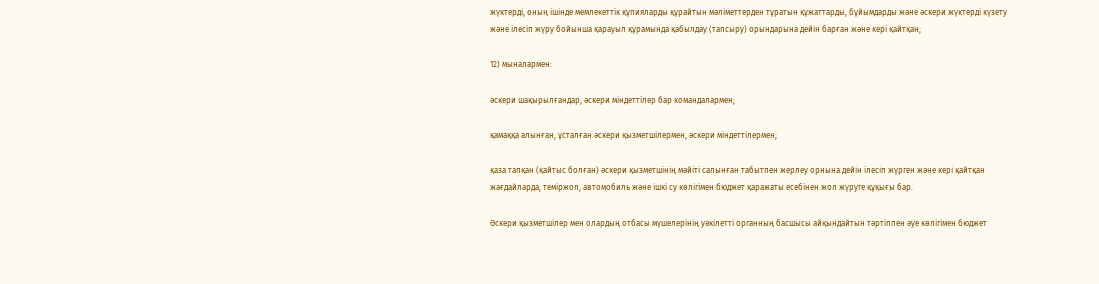жүктерді, оның ішінде мемлекеттік құпияларды құрайтын мəліметтерден тұратын құжаттарды, бұйымдарды жəне əскери жүктерді күзету жəне ілесіп жүру бойынша қарауыл құрамында қабылдау (тапсыру) орындарына дейін барған жəне кері қайтқан;

12) мыналармен:

əскери шақырылғандар, əскери міндеттілер бар командалармен;

қамаққа алынған, ұсталған əскери қызметшілермен, əскери міндеттілермен;

қаза тапқан (қайтыс болған) əскери қызметшінің мəйіті салынған табытпен жерлеу орнына дейін ілесіп жүрген жəне кері қайтқан жағдайларда, теміржол, автомобиль жəне ішкі су көлігімен бюджет қаражаты есебінен жол жүруге құқығы бар.

Әскери қызметшілер мен олардың отбасы мүшелерінің уәкілетті органның басшысы айқындайтын тәртіппен әуе көлігімен бюджет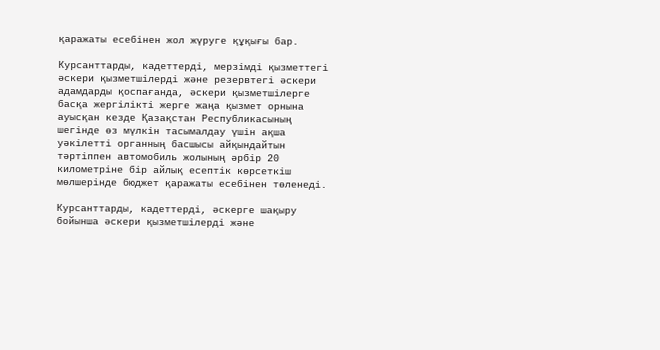қаражаты есебінен жол жүруге құқығы бар.

Курсанттарды, кадеттерді, мерзімді қызметтегі әскери қызметшілерді және резервтегі әскери адамдарды қоспағанда, әскери қызметшілерге басқа жергілікті жерге жаңа қызмет орнына ауысқан кезде Қазақстан Республикасының шегінде өз мүлкін тасымалдау үшін ақша уәкілетті органның басшысы айқындайтын тәртіппен автомобиль жолының әрбір 20 километріне бір айлық есептік көрсеткіш мөлшерінде бюджет қаражаты есебінен төленеді.

Курсанттарды, кадеттерді, əскерге шақыру бойынша əскери қызметшілерді және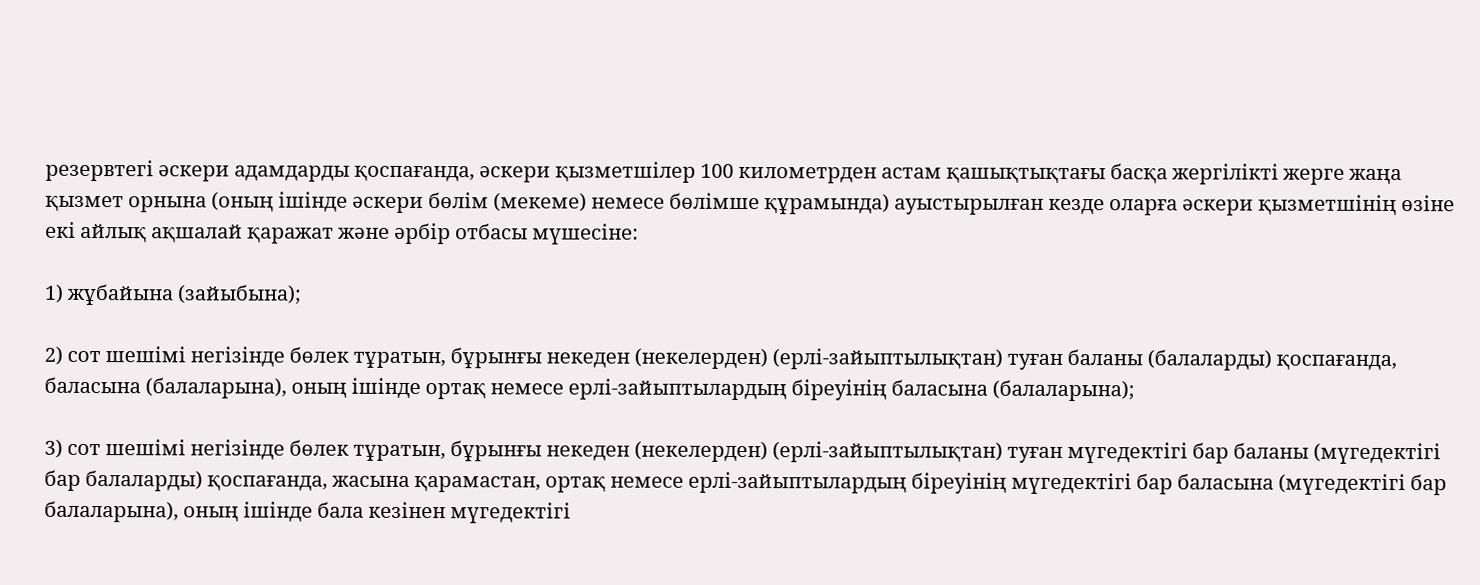резервтегі әскери адамдарды қоспағанда, əскери қызметшілер 100 километрден астам қашықтықтағы басқа жергілікті жерге жаңа қызмет орнына (оның ішінде əскери бөлім (мекеме) немесе бөлімше құрамында) ауыстырылған кезде оларға əскери қызметшінің өзіне екі айлық ақшалай қаражат жəне əрбір отбасы мүшесіне:

1) жұбайына (зайыбына);

2) сот шешімі негізінде бөлек тұратын, бұрынғы некеден (некелерден) (ерлі-зайыптылықтан) туған баланы (балаларды) қоспағанда, баласына (балаларына), оның ішінде ортақ немесе ерлі-зайыптылардың біреуінің баласына (балаларына);

3) сот шешімі негізінде бөлек тұратын, бұрынғы некеден (некелерден) (ерлі-зайыптылықтан) туған мүгедектігі бар баланы (мүгедектігі бар балаларды) қоспағанда, жасына қарамастан, ортақ немесе ерлі-зайыптылардың біреуінің мүгедектігі бар баласына (мүгедектігі бар балаларына), оның ішінде бала кезінен мүгедектігі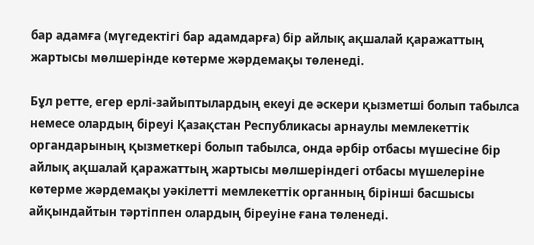бар адамға (мүгедектігі бар адамдарға) бір айлық ақшалай қаражаттың жартысы мөлшерінде көтерме жəрдемақы төленеді.

Бұл ретте, егер ерлі-зайыптылардың екеуі де әскери қызметші болып табылса немесе олардың біреуі Қазақстан Республикасы арнаулы мемлекеттік органдарының қызметкері болып табылса, онда әрбір отбасы мүшесіне бір айлық ақшалай қаражаттың жартысы мөлшеріндегі отбасы мүшелеріне көтерме жәрдемақы уәкілетті мемлекеттік органның бірінші басшысы айқындайтын тәртіппен олардың біреуіне ғана төленеді.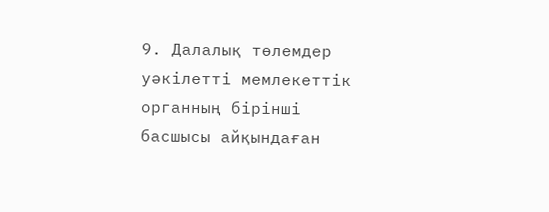9. Далалық төлемдер уәкілетті мемлекеттік органның бірінші басшысы айқындаған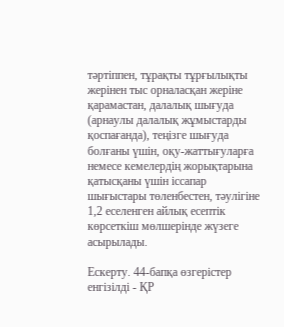тәртіппен, тұрақты тұрғылықты жерінен тыс орналасқан жеріне қарамастан, далалық шығуда (арнаулы далалық жұмыстарды қоспағанда), теңізге шығуда болғаны үшін, оқу-жаттығуларға немесе кемелердің жорықтарына қатысқаны үшін іссапар шығыстары төленбестен, тәулігіне 1,2 еселенген айлық есептік көрсеткіш мөлшерінде жүзеге асырылады.

Ескерту. 44-бапқа өзгерістер енгізілді - ҚР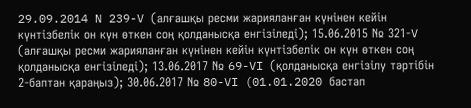29.09.2014 N 239-V (алғашқы ресми жарияланған күнінен кейiн күнтiзбелiк он күн өткен соң қолданысқа енгiзiледi); 15.06.2015 № 321-V (алғашқы ресми жарияланған күнінен кейін күнтізбелік он күн өткен соң қолданысқа енгізіледі); 13.06.2017 № 69-VI (қолданысқа енгізілу тәртібін 2-баптан қараңыз); 30.06.2017 № 80-VI (01.01.2020 бастап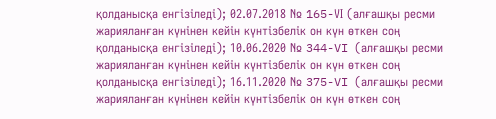қолданысқа енгізіледі); 02.07.2018 № 165-VІ (алғашқы ресми жарияланған күнінен кейін күнтізбелік он күн өткен соң қолданысқа енгізіледі); 10.06.2020 № 344-VI (алғашқы ресми жарияланған күнінен кейін күнтізбелік он күн өткен соң қолданысқа енгізіледі); 16.11.2020 № 375-VI (алғашқы ресми жарияланған күнінен кейін күнтізбелік он күн өткен соң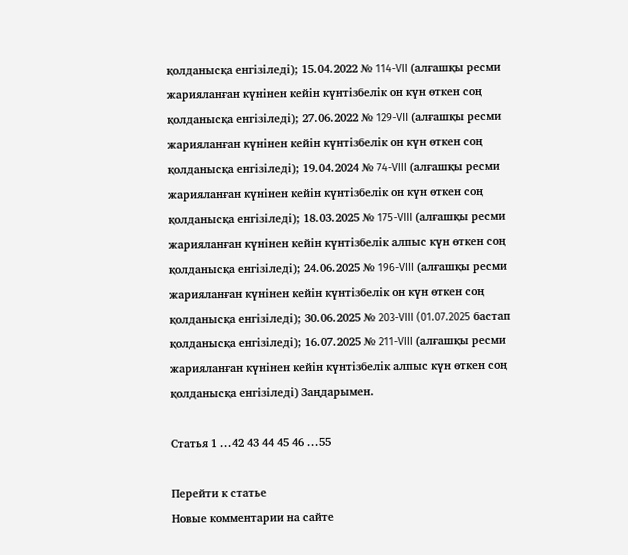қолданысқа енгізіледі); 15.04.2022 № 114-VII (алғашқы ресми жарияланған күнінен кейін күнтізбелік он күн өткен соң қолданысқа енгізіледі); 27.06.2022 № 129-VII (алғашқы ресми жарияланған күнінен кейін күнтізбелік он күн өткен соң қолданысқа енгізіледі); 19.04.2024 № 74-VIII (алғашқы ресми жарияланған күнінен кейін күнтізбелік он күн өткен соң қолданысқа енгізіледі); 18.03.2025 № 175-VIII (алғашқы ресми жарияланған күнінен кейін күнтізбелік алпыс күн өткен соң қолданысқа енгізіледі); 24.06.2025 № 196-VIII (алғашқы ресми жарияланған күнінен кейін күнтізбелік он күн өткен соң қолданысқа енгізіледі); 30.06.2025 № 203-VIII (01.07.2025 бастап қолданысқа енгізіледі); 16.07.2025 № 211-VIII (алғашқы ресми жарияланған күнінен кейін күнтізбелік алпыс күн өткен соң қолданысқа енгізіледі) Заңдарымен.

Статья 1 ...42 43 44 45 46 ...55

Перейти к статье
Новые комментарии на сайте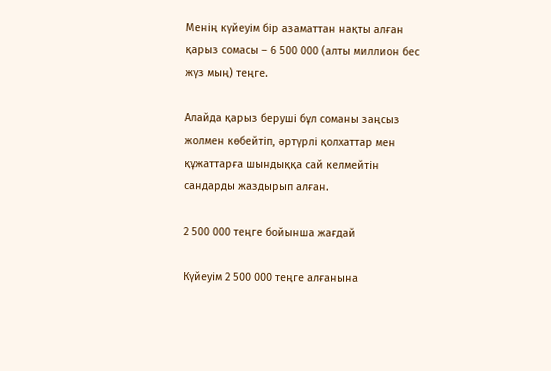Менің күйеуім бір азаматтан нақты алған қарыз сомасы – 6 500 000 (алты миллион бес жүз мың) теңге.

Алайда қарыз беруші бұл соманы заңсыз жолмен көбейтіп, әртүрлі қолхаттар мен құжаттарға шындыққа сай келмейтін сандарды жаздырып алған.

2 500 000 теңге бойынша жағдай

Күйеуім 2 500 000 теңге алғанына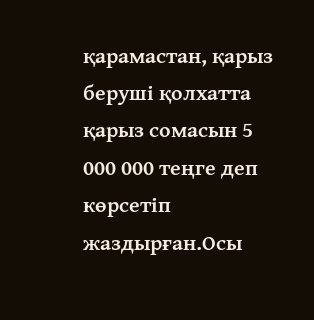қарамастан, қарыз беруші қолхатта қарыз сомасын 5 000 000 теңге деп көрсетіп жаздырған.Осы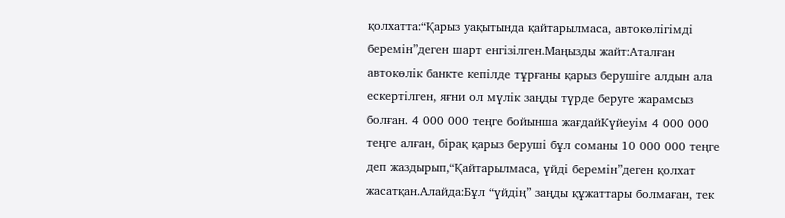қолхатта:“Қарыз уақытында қайтарылмаса, автокөлігімді беремін”деген шарт енгізілген.Маңызды жайт:Аталған автокөлік банкте кепілде тұрғаны қарыз берушіге алдын ала ескертілген, яғни ол мүлік заңды түрде беруге жарамсыз болған. 4 000 000 теңге бойынша жағдайКүйеуім 4 000 000 теңге алған, бірақ қарыз беруші бұл соманы 10 000 000 теңге деп жаздырып,“Қайтарылмаса, үйді беремін”деген қолхат жасатқан.Алайда:Бұл “үйдің” заңды құжаттары болмаған, тек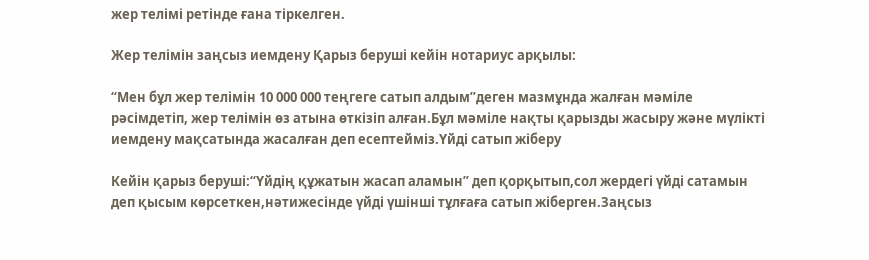жер телімі ретінде ғана тіркелген.

Жер телімін заңсыз иемдену Қарыз беруші кейін нотариус арқылы:

“Мен бұл жер телімін 10 000 000 теңгеге сатып алдым”деген мазмұнда жалған мәміле рәсімдетіп, жер телімін өз атына өткізіп алған.Бұл мәміле нақты қарызды жасыру және мүлікті иемдену мақсатында жасалған деп есептейміз.Үйді сатып жіберу

Кейін қарыз беруші:“Үйдің құжатын жасап аламын” деп қорқытып,сол жердегі үйді сатамын деп қысым көрсеткен,нәтижесінде үйді үшінші тұлғаға сатып жіберген.Заңсыз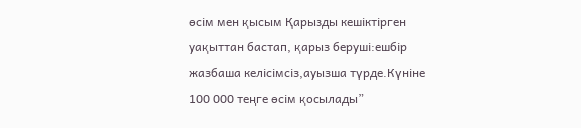өсім мен қысым Қарызды кешіктірген уақыттан бастап, қарыз беруші:ешбір жазбаша келісімсіз,ауызша түрде.Күніне 100 000 теңге өсім қосылады”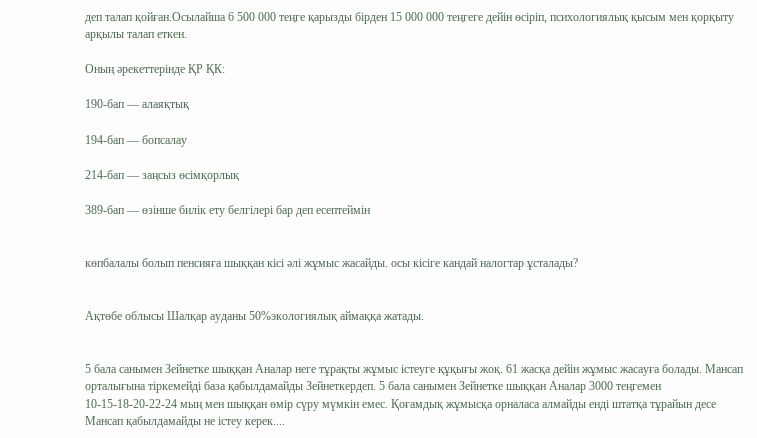деп талап қойған.Осылайша 6 500 000 теңге қарызды бірден 15 000 000 теңгеге дейін өсіріп, психологиялық қысым мен қорқыту арқылы талап еткен.

Оның әрекеттерінде ҚР ҚК:

190-бап — алаяқтық

194-бап — бопсалау

214-бап — заңсыз өсімқорлық

389-бап — өзінше билік ету белгілері бар деп есептеймін


көпбалалы болып пенсияға шыққан кісі әлі жұмыс жасайды. осы кісіге кандай налогтар ұсталады?


Ақтөбе облысы Шалқар ауданы 50%экологиялық аймаққа жатады.


5 бала санымен Зейнетке шыққан Аналар неге тұрақты жұмыс істеуге құқығы жоқ. 61 жасқа дейін жұмыс жасауға болады. Мансап орталығына тіркемейді база қабылдамайды Зейнеткердеп. 5 бала санымен Зейнетке шыққан Аналар 3000 теңгемен 10-15-18-20-22-24 мың мен шыққан өмір сүру мүмкін емес. Қоғамдық жұмысқа орналаса алмайды енді штатқа тұрайын десе Мансап қабылдамайды не істеу керек....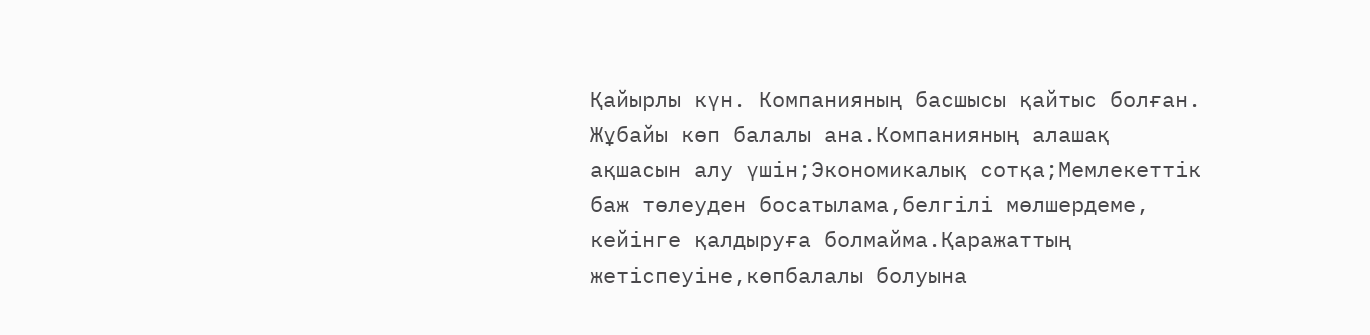Қайырлы күн. Компанияның басшысы қайтыс болған. Жұбайы көп балалы ана.Компанияның алашақ ақшасын алу үшін;Экономикалық сотқа;Мемлекеттік баж төлеуден босатылама,белгілі мөлшердеме, кейінге қалдыруға болмайма.Қаражаттың жетіспеуіне,көпбалалы болуына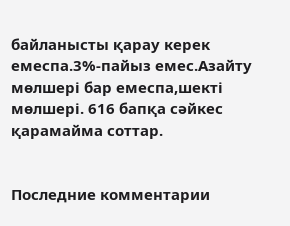байланысты қарау керек емеспа.3%-пайыз емес.Азайту мөлшері бар емеспа,шекті мөлшері. 616 бапқа сәйкес қарамайма соттар.


Последние комментарии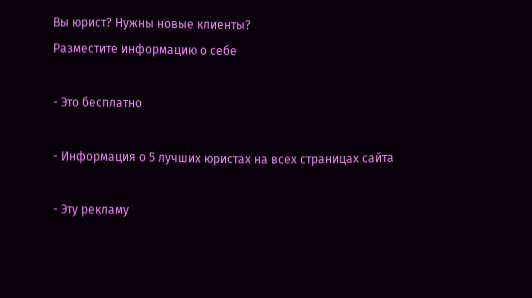Вы юрист? Нужны новые клиенты?
Разместите информацию о себе

- Это бесплатно

- Информация о 5 лучших юристах на всех страницах сайта

- Эту рекламу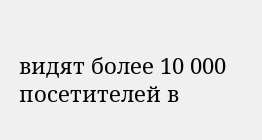видят более 10 000 посетителей в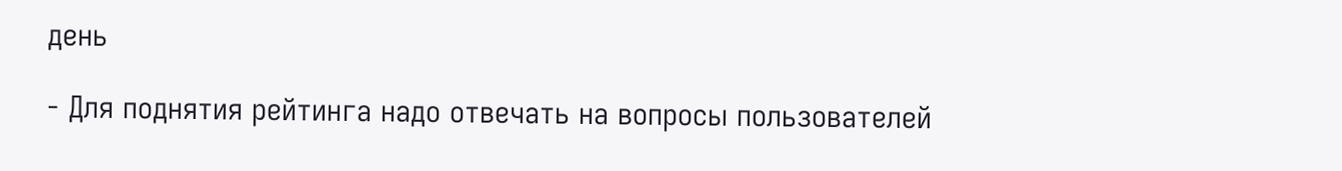день

- Для поднятия рейтинга надо отвечать на вопросы пользователей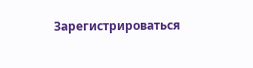Зарегистрироваться